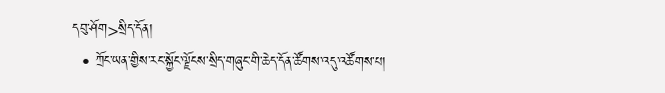དབུ་ཤོག>སྲིད་དོན།
  • ཀྲོང་ཡན་གྱིས་རང་སྐྱོང་ལྗོངས་སྲིད་གཞུང་གི་ཆེད་དོན་ཚོགས་འདུ་འཚོགས་པ།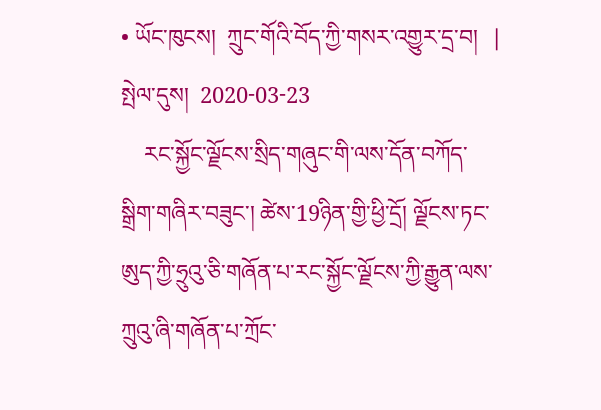• ཡོང་ཁུངས།  ཀྲུང་གོའི་བོད་ཀྱི་གསར་འགྱུར་དྲ་བ།   |     སྤེལ་དུས།  2020-03-23
    རང་སྐྱོང་ལྗོངས་སྲིད་གཞུང་གི་ལས་དོན་བཀོད་སྒྲིག་གཞིར་བཟུང་། ཚེས་19ཉིན་གྱི་ཕྱི་དྲོ། ལྗོངས་ཏང་ཨུད་ཀྱི་ཧྲུའུ་ཅི་གཞོན་པ་རང་སྐྱོང་ལྗོངས་ཀྱི་རྒྱུན་ལས་ཀྲུའུ་ཞི་གཞོན་པ་ཀྲོང་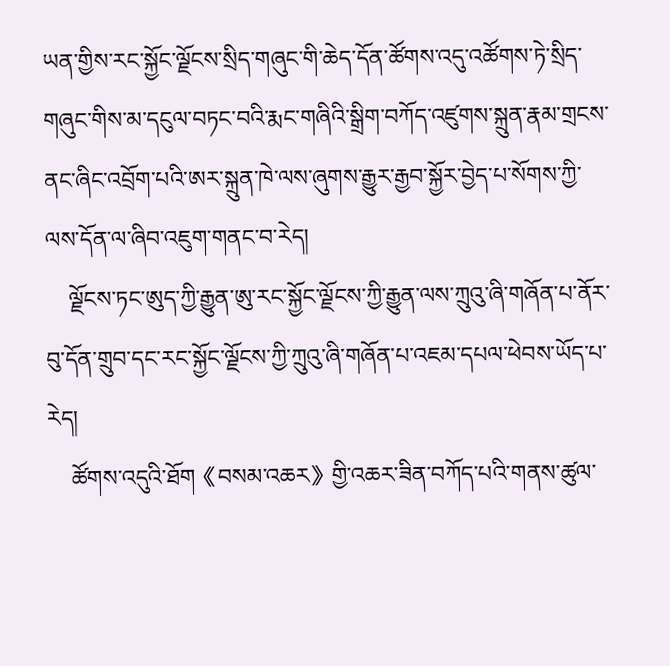ཡན་གྱིས་རང་སྐྱོང་ལྗོངས་སྲིད་གཞུང་གི་ཆེད་དོན་ཚོགས་འདུ་འཚོགས་ཏེ་སྲིད་གཞུང་གིས་མ་དངུལ་བཏང་བའི་རྨང་གཞིའི་སྒྲིག་བཀོད་འཛུགས་སྐྲུན་རྣམ་གྲངས་ནང་ཞིང་འབྲོག་པའི་ཨར་སྐྲུན་ཁེ་ལས་ཞུགས་རྒྱུར་རྒྱབ་སྐྱོར་བྱེད་པ་སོགས་ཀྱི་ལས་དོན་ལ་ཞིབ་འཇུག་གནང་བ་རེད།
    ལྗོངས་ཏང་ཨུད་ཀྱི་རྒྱུན་ཨུ་རང་སྐྱོང་ལྗོངས་ཀྱི་རྒྱུན་ལས་ཀྲུའུ་ཞི་གཞོན་པ་ནོར་བུ་དོན་གྲུབ་དང་རང་སྐྱོང་ལྗོངས་ཀྱི་ཀྲུའུ་ཞི་གཞོན་པ་འཇམ་དཔལ་ཕེབས་ཡོད་པ་རེད།
    ཚོགས་འདུའི་ཐོག《བསམ་འཆར》གྱི་འཆར་ཟིན་བཀོད་པའི་གནས་ཚུལ་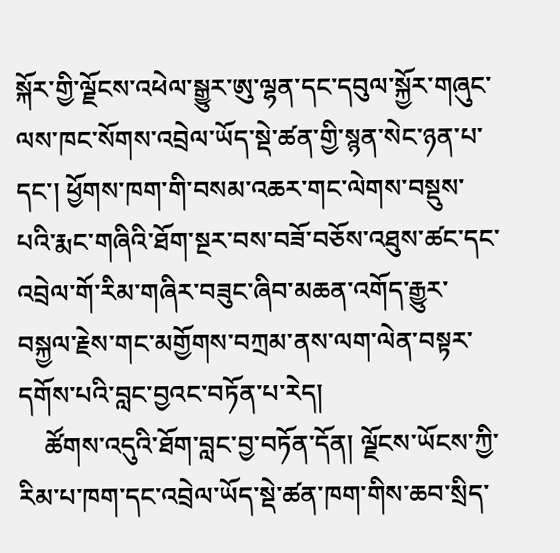སྐོར་གྱི་ལྗོངས་འཕེལ་སྒྱུར་ཨུ་ལྷན་དང་དབུལ་སྐྱོར་གཞུང་ལས་ཁང་སོགས་འབྲེལ་ཡོད་སྡེ་ཚན་གྱི་སྙན་སེང་ཉན་པ་དང་། ཕྱོགས་ཁག་གི་བསམ་འཆར་གང་ལེགས་བསྡུས་པའི་རྨང་གཞིའི་ཐོག་སྔར་བས་བཟོ་བཅོས་འཐུས་ཚང་དང་འབྲེལ་གོ་རིམ་གཞིར་བཟུང་ཞིབ་མཆན་འགོད་རྒྱུར་བསྐྱལ་རྗེས་གང་མགྱོགས་བཀྲམ་ནས་ལག་ལེན་བསྟར་དགོས་པའི་བླང་བྱའང་བཏོན་པ་རེད།
    ཚོགས་འདུའི་ཐོག་བླང་བྱ་བཏོན་དོན། ལྗོངས་ཡོངས་ཀྱི་རིམ་པ་ཁག་དང་འབྲེལ་ཡོད་སྡེ་ཚན་ཁག་གིས་ཆབ་སྲིད་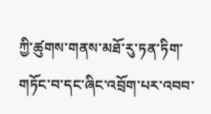ཀྱི་ཚུགས་གནས་མཐོ་རུ་ཏན་ཏིག་གཏོང་བ་དང་ཞིང་འབྲོག་པར་འབབ་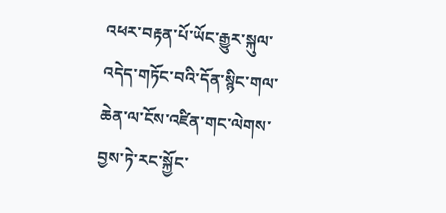འཕར་བརྟན་པོ་ཡོང་རྒྱུར་སྐུལ་འདེད་གཏོང་བའི་དོན་སྙིང་གལ་ཆེན་ལ་ངོས་འཛིན་གང་ལེགས་བྱས་ཏེ་རང་སྐྱོང་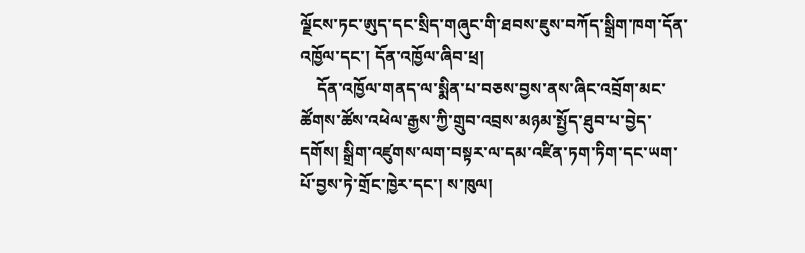ལྗོངས་ཏང་ཨུད་དང་སྲིད་གཞུང་གི་ཐབས་ཇུས་བཀོད་སྒྲིག་ཁག་དོན་འཁྱོལ་དང་། དོན་འཁྱོལ་ཞིབ་ཕྲ།
    དོན་འཁྱོལ་གནད་ལ་སྨིན་པ་བཅས་བྱས་ནས་ཞིང་འབྲོག་མང་ཚོགས་ཚོས་འཕེལ་རྒྱས་ཀྱི་གྲུབ་འབྲས་མཉམ་སྤྱོད་ཐུབ་པ་བྱེད་དགོས། སྒྲིག་འཛུགས་ལག་བསྟར་ལ་དམ་འཛིན་ཏག་ཏིག་དང་ཡག་པོ་བྱས་ཏེ་གྲོང་ཁྱེར་དང་། ས་ཁུལ།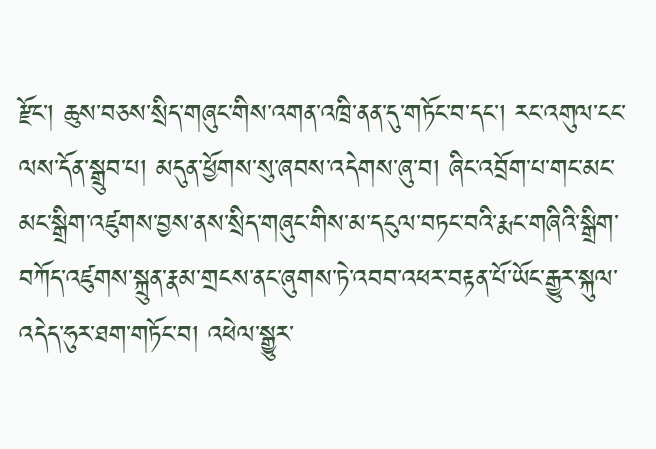རྫོང་། ཆུས་བཅས་སྲིད་གཞུང་གིས་འགན་འཁྲི་ནན་དུ་གཏོང་བ་དང་། རང་འགུལ་ངང་ལས་དོན་སྒྲུབ་པ། མདུན་ཕྱོགས་སུ་ཞབས་འདེགས་ཞུ་བ། ཞིང་འབྲོག་པ་གང་མང་མང་སྒྲིག་འཛུགས་བྱས་ནས་སྲིད་གཞུང་གིས་མ་དངུལ་བཏང་བའི་རྨང་གཞིའི་སྒྲིག་བཀོད་འཛུགས་སྐྲུན་རྣམ་གྲངས་ནང་ཞུགས་ཏེ་འབབ་འཕར་བརྟན་པོ་ཡོང་རྒྱུར་སྐུལ་འདེད་ཧུར་ཐག་གཏོང་བ། འཕེལ་སྒྱུར་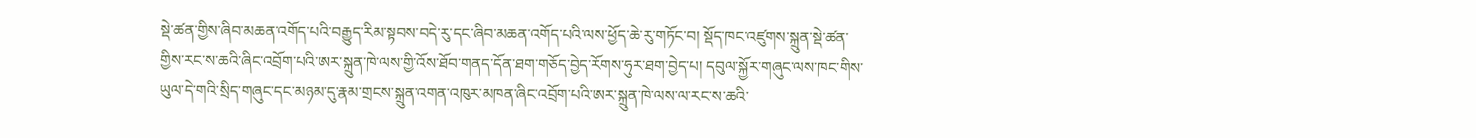སྡེ་ཚན་གྱིས་ཞིབ་མཆན་འགོད་པའི་བརྒྱུད་རིམ་སྟབས་བདེ་རུ་དང་ཞིབ་མཆན་འགོད་པའི་ལས་ཕྱོད་ཆེ་རུ་གཏོང་བ། སྡོད་ཁང་འཛུགས་སྐྲུན་སྡེ་ཚན་གྱིས་རང་ས་ཆའི་ཞིང་འབྲོག་པའི་ཨར་སྐྲུན་ཁེ་ལས་གྱི་འོས་ཐོབ་གནད་དོན་ཐག་གཅོད་བྱེད་རོགས་ཧུར་ཐག་བྱེད་པ། དབུལ་སྐྱོར་གཞུང་ལས་ཁང་གིས་ཡུལ་དེ་གའི་སྲིད་གཞུང་དང་མཉམ་དུ་རྣམ་གྲངས་སྐྲུན་འགན་འཁུར་མཁན་ཞིང་འབྲོག་པའི་ཨར་སྐྲུན་ཁེ་ལས་ལ་རང་ས་ཆའི་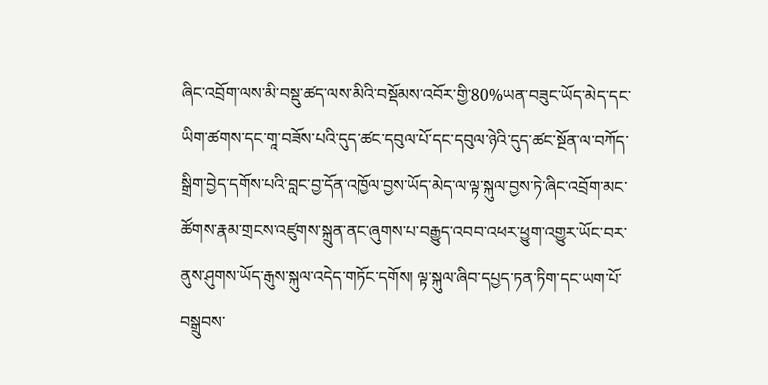ཞིང་འབྲོག་ལས་མི་བསྡུ་ཚད་ལས་མིའི་བསྡོམས་འབོར་གྱི་80%ཡན་བཟུང་ཡོད་མེད་དང་ཡིག་ཚགས་དང་གཱ་བཟོས་པའི་དུད་ཚང་དབུལ་པོ་དང་དབུལ་ཉེའི་དུད་ཚང་སྔོན་ལ་བཀོད་སྒྲིག་བྱེད་དགོས་པའི་བླང་བྱ་དོན་འཁྱོལ་བྱས་ཡོད་མེད་ལ་ལྟ་སྐུལ་བྱས་ཏེ་ཞིང་འབྲོག་མང་ཚོགས་རྣམ་གྲངས་འཛུགས་སྐྲུན་ནང་ཞུགས་པ་བརྒྱུད་འབབ་འཕར་ཕྱུག་འགྱུར་ཡོང་བར་ནུས་ཤུགས་ཡོད་རྒུས་སྐུལ་འདེད་གཏོང་དགོས། ལྟ་སྐུལ་ཞིབ་དཔྱད་ཏན་ཏིག་དང་ཡག་པོ་བསྒྲུབས་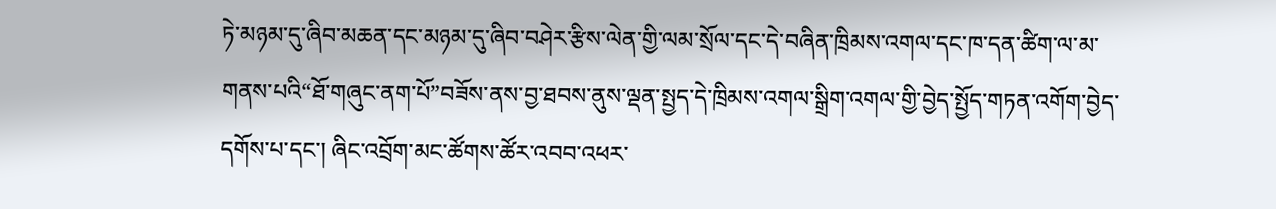ཏེ་མཉམ་དུ་ཞིབ་མཆན་དང་མཉམ་དུ་ཞིབ་བཤེར་རྩིས་ལེན་གྱི་ལམ་སྲོལ་དང་དེ་བཞིན་ཁྲིམས་འགལ་དང་ཁ་དན་ཚིག་ལ་མ་གནས་པའི“ཐོ་གཞུང་ནག་པོ”བཟོས་ནས་བྱ་ཐབས་ནུས་ལྡན་སྤྱད་དེ་ཁྲིམས་འགལ་སྒྲིག་འགལ་གྱི་བྱེད་སྤྱོད་གཏན་འགོག་བྱེད་དགོས་པ་དང་། ཞིང་འབྲོག་མང་ཚོགས་ཚོར་འབབ་འཕར་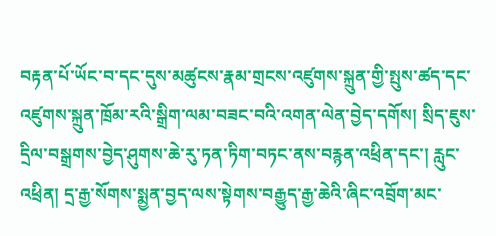བརྟན་པོ་ཡོང་བ་དང་དུས་མཚུངས་རྣམ་གྲངས་འཛུགས་སྐྲུན་གྱི་སྤུས་ཚད་དང་འཛུགས་སྐྲུན་ཁྲོམ་རའི་སྒྲིག་ལམ་བཟང་བའི་འགན་ལེན་བྱེད་དགོས། སྲིད་ཇུས་དྲིལ་བསྒྲགས་བྱེད་ཤུགས་ཆེ་རུ་ཏན་ཏིག་བཏང་ནས་བརྙན་འཕྲིན་དང་། རླུང་འཕྲིན། དྲ་རྒྱ་སོགས་སྨྱན་བྱད་ལས་སྟེགས་བརྒྱུད་རྒྱ་ཆེའི་ཞིང་འབྲོག་མང་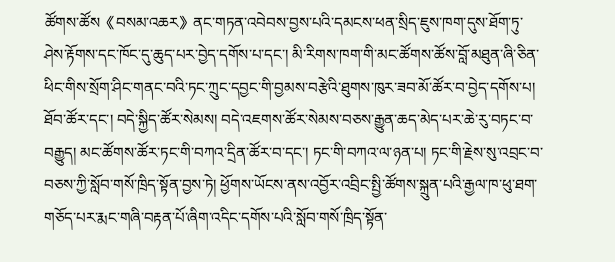ཚོགས་ཚོས《བསམ་འཆར》ནང་གཏན་འབེབས་བྱས་པའི་དམངས་ཕན་སྲིད་ཇུས་ཁག་དུས་ཐོག་ཏུ་ཤེས་རྟོགས་དང་ཁོང་དུ་ཆུད་པར་བྱེད་དགོས་པ་དང་། མི་རིགས་ཁག་གི་མང་ཚོགས་ཚོས་བློ་མཐུན་ཞི་ཅིན་ཕིང་གིས་སྲོག་ཤིང་གནང་བའི་ཏང་ཀྲུང་དབྱང་གི་བྱམས་བརྩེའི་ཐུགས་ཁུར་ཟབ་མོ་ཚོར་བ་བྱེད་དགོས་པ། ཐོབ་ཚོར་དང་། བདེ་སྐྱིད་ཚོར་སེམས། བདེ་འཇགས་ཚོར་སེམས་བཅས་རྒྱུན་ཆད་མེད་པར་ཆེ་རུ་བཏང་བ་བརྒྱུད། མང་ཚོགས་ཚོར་ཏང་གི་བཀའ་དྲིན་ཚོར་བ་དང་། ཏང་གི་བཀའ་ལ་ཉན་པ། ཏང་གི་རྗེས་སུ་འབྲང་བ་བཅས་ཀྱི་སློབ་གསོ་ཁྲིད་སྟོན་བྱས་ཏེ། ཕྱོགས་ཡོངས་ནས་འབྱོར་འབྲིང་སྤྱི་ཚོགས་སྐྲུན་པའི་རྒྱལ་ཁ་ཕུ་ཐག་གཅོད་པར་རྨང་གཞི་བརྟན་པོ་ཞིག་འདིང་དགོས་པའི་སློབ་གསོ་ཁྲིད་སྟོན་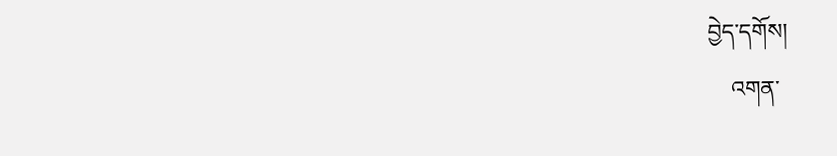བྱེད་དགོས།
    འགན་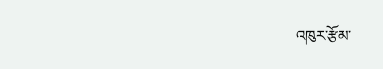འཁུར་རྩོམ་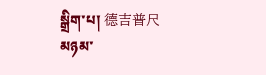སྒྲིག་པ། 德吉普尺
མཉམ་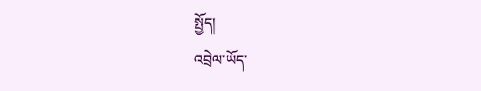སྤྱོད།
འབྲེལ་ཡོད་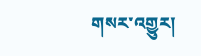གསར་འགྱུར།